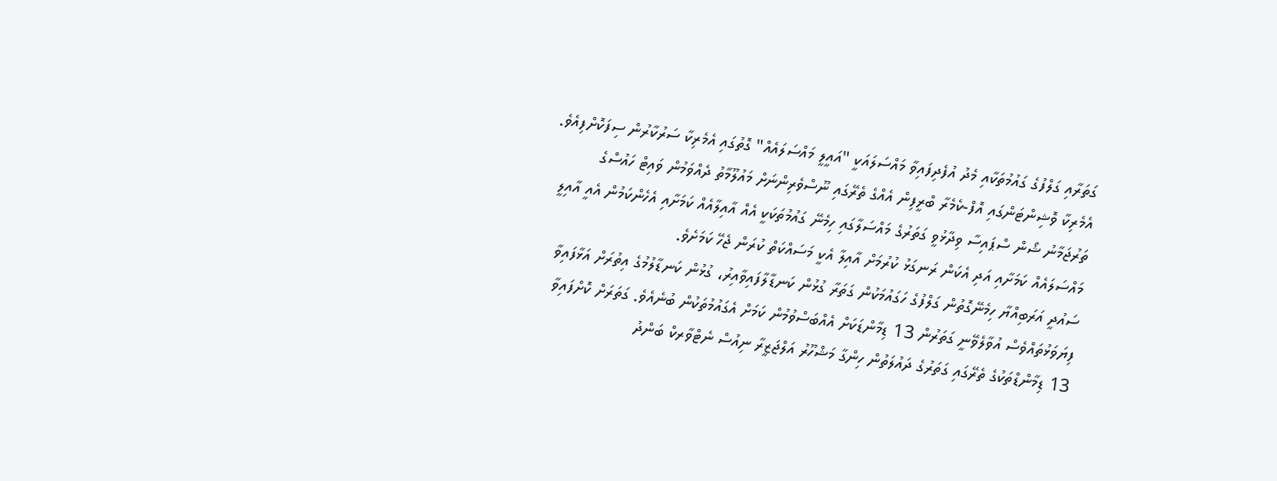ގަތަރާއި ގަލްފުގެ ގައުމުތަކާއި މެދު އުފެދިފައިވާ މައްސަލައަކީ "އައީލީ މައްސަލައެއް" ގޮތުގައި އެމެރިކާ ސަރުކާރުން ސިފަކޮށްފިއެވެ.
އެމެރިކާ ވޮޝިންޓަންގައި އޮފް-ކެމެރާ ބްރީފިން އެއްގެ ތެރޭގައި ނޫސްވެރިންނަށް މައުލޫމާތު ދެއްވަމުން ވައިޓް ހައުސްގެ ތަރުޖަމާނު ޝޯން ސްޕައިސާ ވިދާޅުވީ ގަތަރުގެ މައްސަލާގައި ހިމެނޭ ގައުމުތަކަކީ އެއް އާއިލާއެއް ކަމަށާއި އެހެންކަމުން އެއީ އާއިލީ މައްސަލައެއް ކަމަށާއި އަދި އެކަން ރަނގަޅު ކުރުމަށް އާއިލާ އެކީ މަސައްކަތް ކުރަން ޖެހޭ ކަމަށެވެ.
ސައުދީ އަރަބިއްޔާ ހިމެނޭގޮތުން ގަލްފުގެ ހަގައުމަކުން ގަތަރާ ގުޅުން ކަނޑާލާފައިވާއިރު، ގުޅުން ކަނޑާލުމުގެ އިތުރަށް އަޅާފައިވާ ފިޔަވަޅުތައްވެސް އުވާލެވޭނީ ގަތަރުން 13 ޑިމާންޑަކަށް އެއްބަސްވުމުން ކަމަށް އެގައުމުތަކުން ބުނެއެވެ. ގަތަރަށް ކޮށްފައިވާ 13 ޑިމާންޑްތަކުގެ ތެރޭގައި ގަތަރުގެ ދައުލަތުން ހިންގާ މަޝްހޫރު އަލްޖަޒީރާ ނިއުސް ނެޓްވާރކް ބަންދު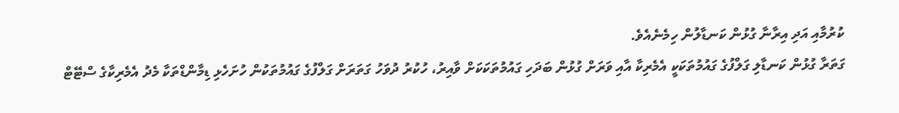ކުރުމާއި އަދި އިރާނާ ގުޅުން ކަނޑާލުން ހިމެނެއެވެ.
ގަތަރާ ގުޅުން ކަނޑާލި ގަލްފުގެ ގައުމުތަކަކީ އެމެރިކާ އާއި ވަރަށް ގުޅުން ބަދަހި ގައުމުތަކަކަށް ވާއިރު، ހުކުރު ދުވަހު ގަތަރަށް ގަލްފުގެ ގައުމުތަކުން ހުށަހެޅި ޑިމާންޑްތަކާ މެދު އެމެރިކާގެ ސްޓޭޓް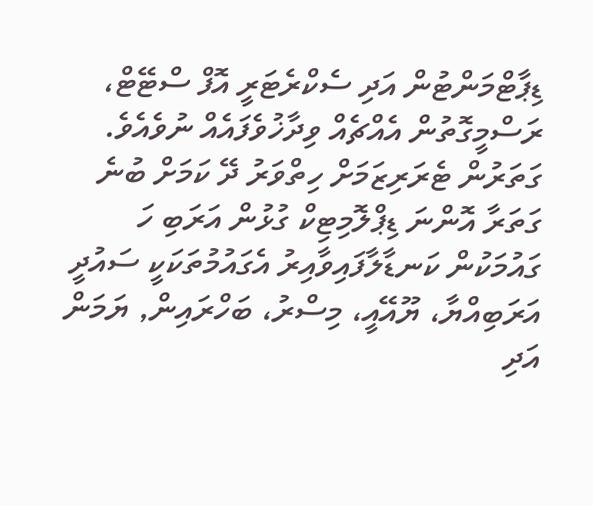ޑިޕާޓްމަންޓުން އަދި ސެކްރެޓަރީ އޮފް ސްޓޭޓް، ރަސްމީގޮތުން އެއްޗެއް ވިދާޚުވެފައެއް ނުވެއެވެ.
ގަތަރުން ޓެރަރިޒަމަށް ހިތްވަރު ދޭ ކަމަށް ބުނެ ގަތަރާ އޮންނަ ޑިޕްލޮމިޓިކް ގުޅުން އަރަބި ހަ ގައުމަކުން ކަނޑާލާފައިވާއިރު އެގައުމުތަކަކީ ސައުދީ އަރަބިއްޔާ، ޔޫއޭއީ، މިސްރު، ބަހްރައިން, ޔަމަން އަދި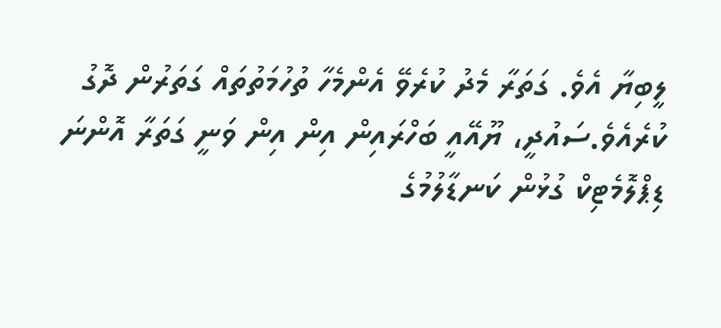ލީބިޔާ އެވެ. ގަތަރާ މެދު ކުރެވޭ އެންމެހާ ތުހުމަތުތައް ގަތަރުން ދޮގު ކުރެއެވެ.ސައުދީ، ޔޫއޭއީ ބަހްރައިން އިން އިން ވަނީ ގަތަރާ އޮންނަ ޑިޕްލޮމެޓިކް ގުޅުން ކަނޑާލުމުގެ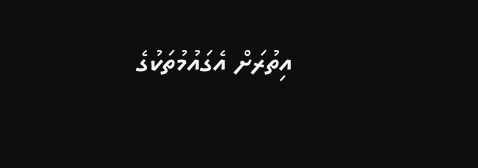އިތުރަށް އެގައުމުތަކުގެ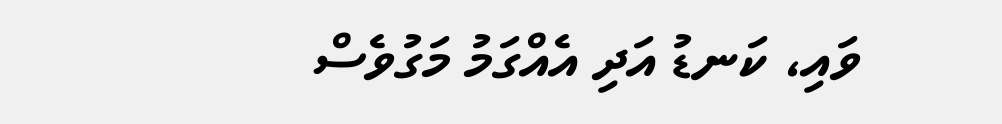ވައި، ކަނޑު އަދި އެއްގަމު މަގުވެސް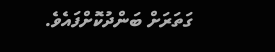ގަތަރަށް ބަންދުކޮށްފައެވެ.